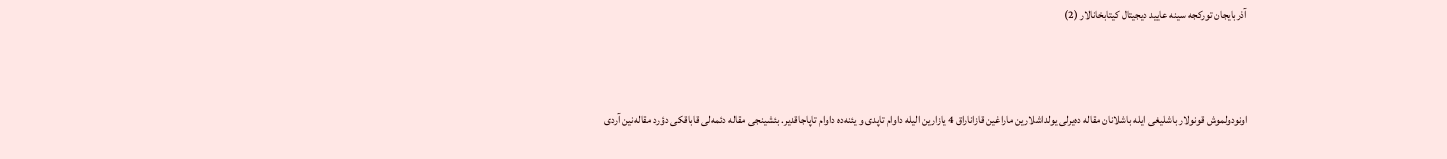آذربایجان تورکجه سینه عایید دیجیتال کیتابخانالار (2)



اونودولموش قونولار باشلیغی ایله باشلانان مقاله ده‌یرلی یولداشلارین ماراغین قازاناراق 4 یازارین الیله داوام تاپدی و یئنه‌ده داوام تاپاجاقدیر. بئشینجی مقاله دئمه‌لی قاباقکی دؤرد مقاله‌نین آردی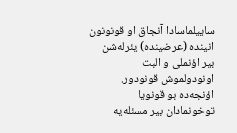ساییلماسادا آنجاق او قونونون انینده (عرضینده) یئرله‌شن بیر اؤنملی و البت اونودولموش قونودور. اؤنجه‌ده بو قونویا توخونمادان بیر مسئله‌یه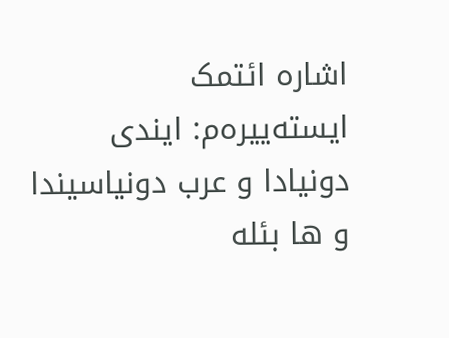اشاره ائتمک ایسته‌ییره‌م: ایندی دونیادا و عرب دونیاسیندا و ها بئله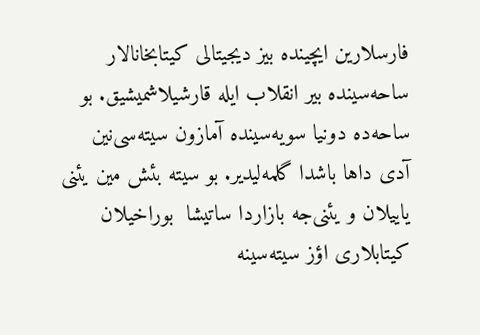فارسلارین ایچینده بیز دیجیتالی کیتابخانالار ساحه‌سینده بیر انقلاب ایله قارشیلاشمیشیق. بو ساحه‌ده دونیا سویه‌سینده آمازون سیته‌سی‌نین آدی داها باشدا گلمه‌لیدیر. بو سیته بئش مین یئنی یاییلان و یئنی‌جه بازاردا ساتیشا  بوراخیلان کیتابلاری اؤز سیته‌سینه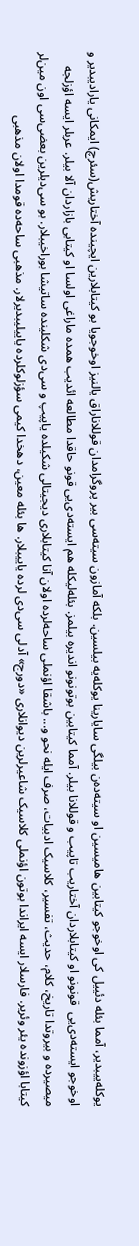یوکله‌ییبدیر، آمما بئله دئییل کی اوخوجو کیتابین هامیسین او سیته‌ده‌ن بیلگی سایارینا یوکله‌یه بیلسین. بلکه آمازون سیته‌سی بیر پروگرامدان قوللاناراق یالنیز اوخوجویا بو کیتابلارین ایچینده آختاریش(سئرچ) ایمکانی یارادیبدیر و اوخوجو ایسته‌دی‌یی  قونونو او کیتابلاردان آختاریب تاپیب و قوللانا بیلر. آمما کیتابین بوتونونو اندیره‌ بیلمز. بئله‌لیکله هم ایسته‌دی‌یی قونو حاقدا مطالعه ائدیب همده ماراغی اولسا او کیتابی بازاردان آلا بیلر. عربلر ایسه اؤزلجه میصیرده و بیروتدا تاریخ، کلام، حدیث، تفسیر، کلاسیک ادبیات، صرف ایله نحو و... باشقا اؤنملی ساحه‌لرده اولان آنا کیتابلاری دیجیتالی شکیلده یاپیپ و سی‌دی شکلینده ساتیشا بوراخیبلار. بو سی‌دیلرین بعضی‌سی اون مین‌لر کیتابا اؤزونده یئر وئریر. فارسلار ایسه ایراندا بوتون اؤنملی کلاسیک شاعیرلرین دیوانلاری «دورج» آدلی سی‌دی لرده یاییبلار. ها بئله معین، دهخدا کیمی سؤزلوکلرده یاییلیبدیرلار. مذهبی ساحه‌ده قومدا اولان مذهبی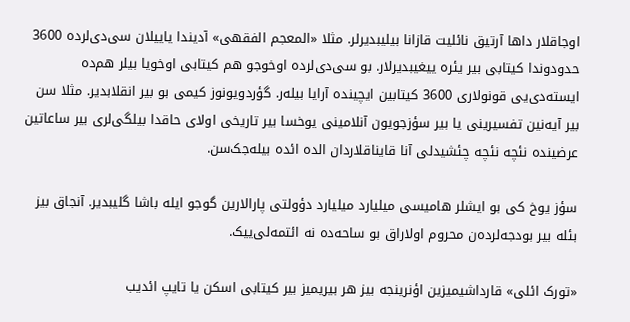اوجاقلار داها آرتیق نائلیت قازانا بیلیبدیرلر. مثلا «المعجم الفقهی» آدیندا یاییلان سی‌دی‌لرده 3600 حدودوندا کیتابی بیر یئره ییغیبدیرلار. بو سی‌دی‌لرده اوخوجو هم کیتابی اوخویا بیلر هم‌ده ایسته‌دی‌یی قونولاری 3600 کیتابین ایچینده آرایا بیله‌ر. گؤردویونوز کیمی بو بیر انقلابدیر. مثلا سن بیر آیه‌نین تفسیرینی یا بیر سؤزجویون آنلامینی یوخسا بیر تاریخی اولای حاقدا بیلگی‌لری بیر ساعاتین عرضینده نئچه نئچه چئشیدلی آنا قایناقلاردان الده ائده بیله‌جک‌سن.

سؤز یوخ کی بو ایشلر هامیسی میلیارد میلیارد دؤولتی پارالارین گوجو ایله باشا گلیبدیر. آنجاق بیز بئله بیر بودجه‌لرده‌ن محروم اولاراق بو ساحه‌ده نه ائتمه‌لی‌ییک.

«تورک ائلی» قارداشیمیزین اؤنرینجه بیز هر بیریمیز بیر کیتابی اسکن یا تایپ ائدیب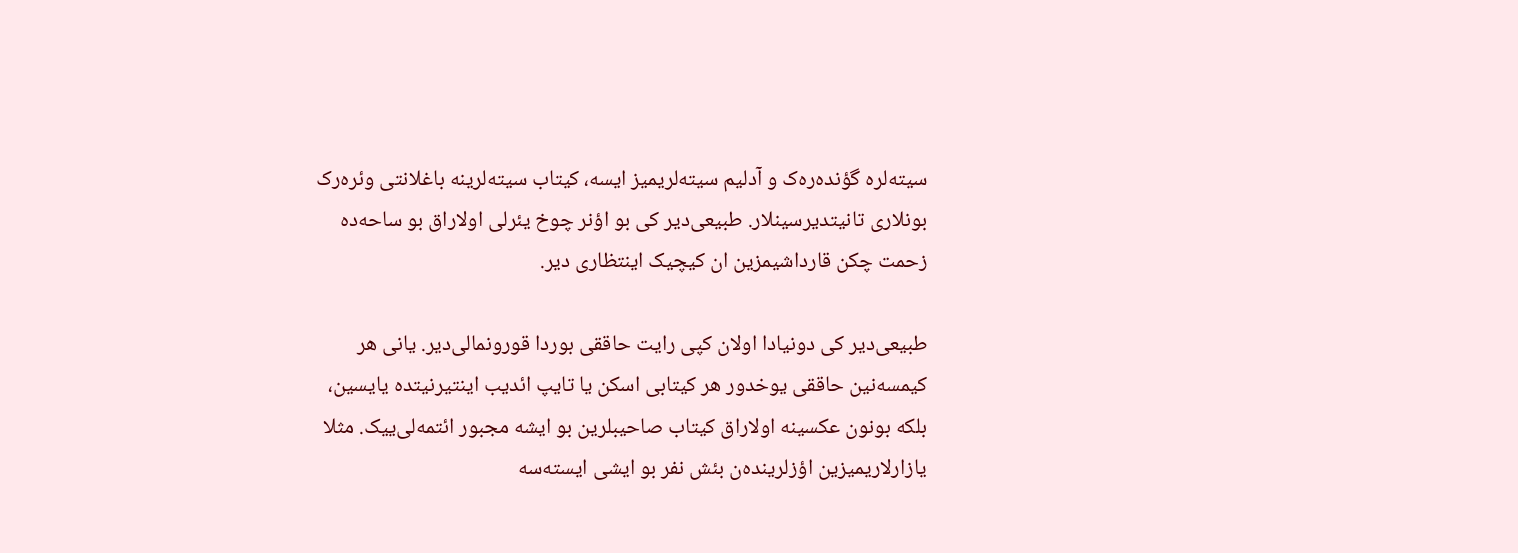سیته‌لره گؤنده‌ره‌ک و آدلیم سیته‌لریمیز ایسه، کیتاب سیته‌لرینه باغلانتی وئره‌رک بونلاری تانیتدیرسینلار. طبیعی‌دیر کی بو اؤنر چوخ یئرلی اولاراق بو ساحه‌ده زحمت چکن قارداشیمزین ان کیچیک اینتظاری دیر.

طبیعی‌دیر کی دونیادا اولان کپی رایت حاققی بوردا قورونمالی‌دیر. یانی هر کیمسه‌نین حاققی یوخدور هر کیتابی اسکن یا تایپ ائدیب اینتیرنیتده یایسین، بلکه بونون عکسینه اولاراق کیتاب صاحیبلرین بو ایشه مجبور ائتمه‌لی‌ییک. مثلا یازارلاریمیزین اؤزلرینده‌ن بئش نفر بو ایشی ایسته‌سه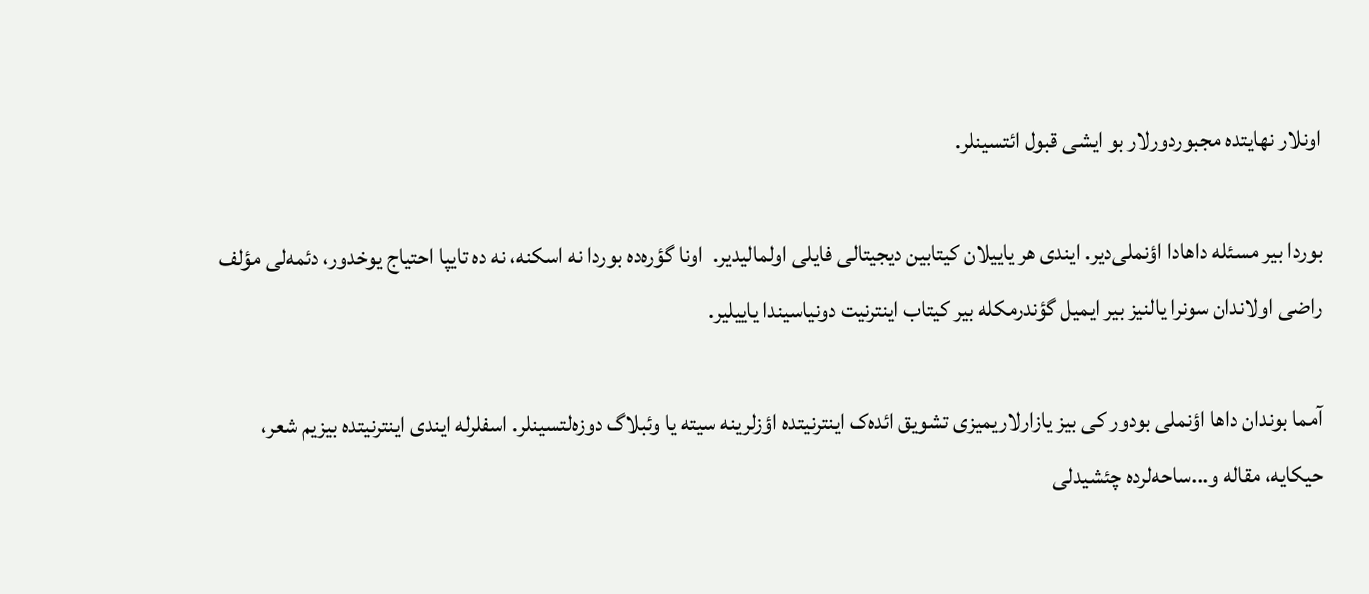اونلار نهایتده مجبوردورلار بو ایشی قبول ائتسینلر.

بوردا بیر مسئله داهادا اؤنملی‌دیر. ایندی هر یاییلان کیتابین دیجیتالی فایلی اولمالیدیر.  اونا گؤره‌ده بوردا نه اسکنه، نه ده تایپا احتیاج یوخدور، دئمه‌لی مؤلف راضی اولاندان سونرا یالنیز بیر ایمیل گؤندرمکله بیر کیتاب اینترنیت دونیاسیندا یاییلیر.

آمما بوندان داها اؤنملی بودور کی بیز یازارلاریمیزی تشویق ائده‌ک اینترنیتده اؤزلرینه سیته یا وئبلاگ دوزه‌لتسینلر. اسفلرله ایندی اینترنیتده بیزیم شعر، حیکایه، مقاله و...ساحه‌لرده چئشیدلی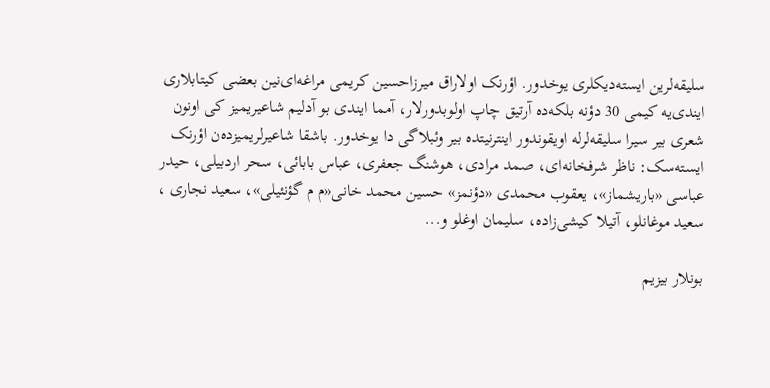سلیقه‌لرین ایسته‌دیکلری یوخدور. اؤرنک اولاراق میرزاحسین کریمی مراغه‌ای‌نین بعضی کیتابلاری ایندی‌یه کیمی 30 دؤنه بلکه‌ده آرتیق چاپ اولوبدورلار، آمما ایندی بو آدلیم شاعیریمیز کی اونون شعری بیر سیرا سلیقه‌لرله اویقوندور اینترنیتده بیر وئبلاگی دا یوخدور. باشقا شاعیرلریمیزده‌ن اؤرنک ایسته‌سک: ناظر شرفخانه‌ای، صمد مرادی، هوشنگ جعفری، عباس بابائی، سحر اردبیلی، حیدر عباسی «باریشماز»، یعقوب محمدی «دؤنمز» حسین محمد خانی«م م گؤنئیلی»، سعید نجاری ، سعید موغانلو، آتیلا کیشی‌زاده، سلیمان اوغلو و...

بونلار بیزیم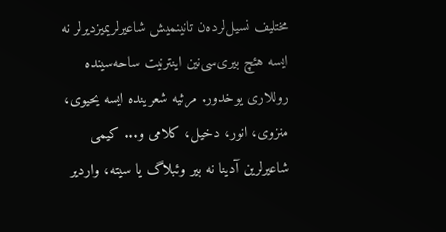مختلیف نسیل‌لرده‌ن تانینمیش شاعیرلریمیزدیرلر نه ایسه هئچ بیری‌سی‌نین اینترنیت ساحه‌سینده روللاری یوخدور. مرثیه شعرینده ایسه یحیوی، منزوی، انور، دخیل، کلامی و... کیمی شاعیرلرین آدینا نه بیر وئبلاگ یا سیته، واردیر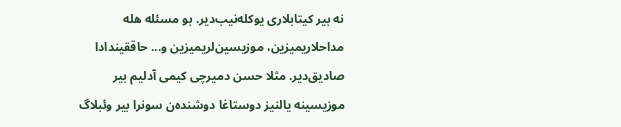نه بیر کیتابلاری یوکله‌نیب‌دیر. بو مسئله هله مداحلاریمیزین، موزیسین‌لریمیزین و... حاققیندادا صادیق‌دیر. مثلا حسن دمیرچی کیمی آدلیم بیر موزیسینه یالنیز دوستاغا دوشنده‌ن سونرا بیر وئبلاگ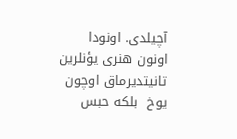آچیلدی. اونودا اونون هنری یؤنلرین تانیتدیرماق اوچون یوخ  بلکه حبس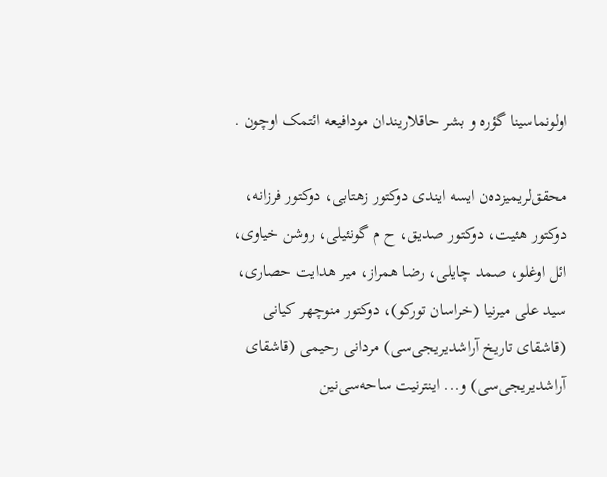اولونماسینا گؤره و بشر حاقلاریندان مودافیعه ائتمک اوچون .

محقق‌لریمیزده‌ن ایسه ایندی دوکتور زهتابی، دوکتور فرزانه، دوکتور هئیت، دوکتور صدیق، ح م گونئیلی، روشن خیاوی، ائل اوغلو، صمد چایلی، رضا همراز، میر هدایت حصاری، سید علی میرنیا (خراسان تورکو)، دوکتور منوچهر کیانی (قاشقای تاریخ آراشدیریجی‌سی) مردانی رحیمی (قاشقای آراشدیریجی‌سی) و... اینترنیت ساحه‌سی‌نین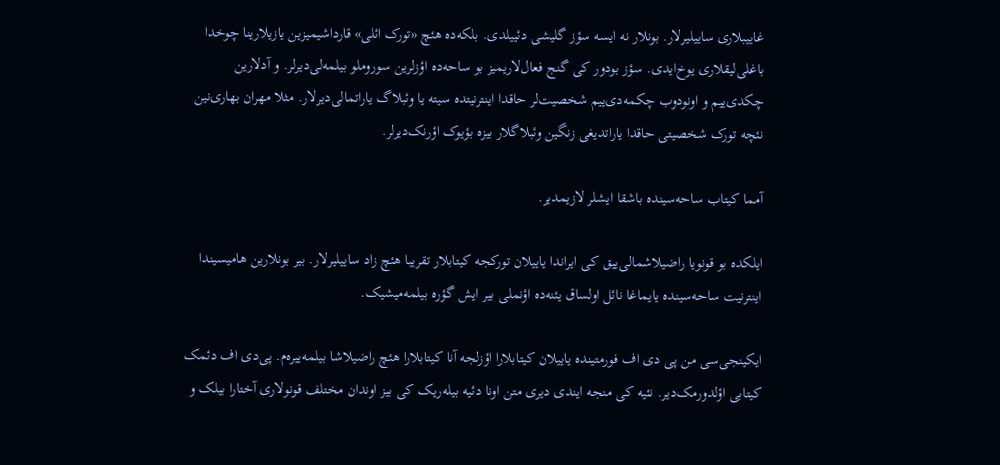غاییبلاری ساییلیرلار. بونلار نه ایسه سؤز گلیشی دئییلدی. بلکه‌ده هئچ «تورک ائلی» قارداشیمیزین یازیلارینا چوخدا باغلی‌لیقلاری یوخ‌ایدی. سؤز بودور کی گنج فعال‌لاریمیز بو ساحه‌ده اؤزلرین سوروملو بیلمه‌لی‌دیرلر. و آدلارین چکدی‌ییم و اونودوب چکمه‌دی‌ییم شخصیت‌لر حاقدا اینترنیتده سیته یا وئبلاگ یاراتمالی‌دیرلار. مثلا مهران بهاری‌نین نئچه تورک شخصیتی حاقدا یاراتدیغی زنگین وئبلاگلار بیزه بؤیوک اؤرنک‌دیرلر.

آمما کیتاب ساحه‌سینده باشقا ایشلر لازیمدیر.

ایلکده بو قونویا راضیلاشمالی‌ییق کی ایراندا یاییلان تورکجه کیتابلار تقریبا هئچ زاد ساییلیرلار. بیر بونلارین هامیسیندا اینترنیت ساحه‌سینده یایماغا نائل اولساق یئنه‌ده اؤنملی بیر ایش گؤره بیلمه‌میشیک.

ایکینجی‌سی من پی دی اف فورمتینده یاییلان کیتابلارا اؤزلجه آنا کیتابلارا هئچ راضیلاشا بیلمه‌ییره‌م. پی‌دی اف دئمک کیتابی اؤلدورمک‌دیر. نئیه کی منجه ایندی دیری متن اونا دئیه بیله‌ریک کی بیز اوندان مختلف قونولاری آختارا بیلک و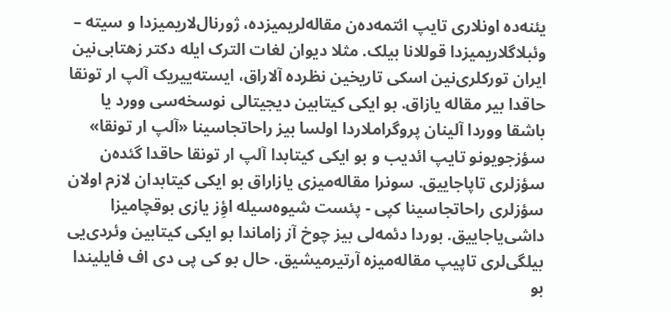یئنه‌ده اونلاری تایپ ائتمه‌ده‌ن مقاله‌لریمیزده، ژورنال‌لاریمیزدا و سیته – وئبلاگلاریمیزدا قوللانا بیلک. مثلا دیوان لغات الترک ایله دکتر زهتابی‌نین ایران تورکلری‌نین اسکی تاریخین نظرده آلاراق، ایسته‌ییریک آلپ ار تونقا حاقدا بیر مقاله یازاق. بو ایکی کیتابین دیجیتالی نوسخه‌سی وورد یا باشقا ووردا آلینان پروگراملاردا اولسا بیز راحاتجاسینا «آلپ ار تونقا» سؤزجویونو تایپ ائدیب و بو ایکی کیتابدا آلپ ار تونقا حاقدا گئده‌ن سؤزلری تاپاجاییق. سونرا مقاله‌میزی یازاراق بو ایکی کیتابدان لازم اولان سؤزلری راحاتجاسینا کپی - پئست شیوه‌سیله اؤِز یازی بوقچامیزا داشی‌یاجاییق. بوردا دئمه‌لی بیز چوخ آز زاماندا بو ایکی کیتابین وئردی‌یی بیلگی‌لری تاپیپ مقاله‌میزه آرتیرمیشیق. حال بو کی پی دی اف فایلیندا بو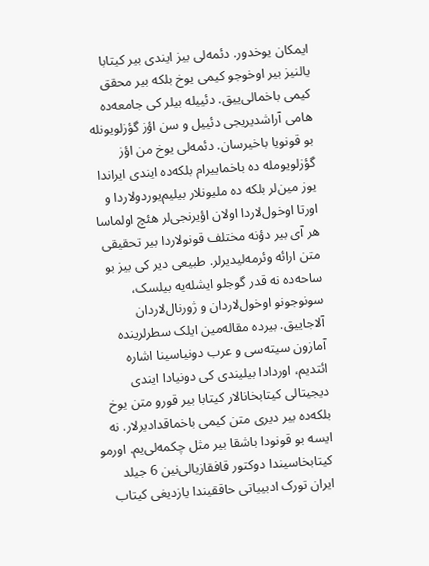ایمکان یوخدور. دئمه‌لی بیز ایندی بیر کیتابا یالنیز بیر اوخوجو کیمی یوخ بلکه بیر محقق کیمی باخمالی‌ییق. دئییله بیلر کی جامعه‌ده هامی آراشدیریجی دئییل و سن اؤز گؤزلویونله بو قونویا باخیرسان. دئمه‌لی یوخ من اؤز گؤزلویومله ده باخماییرام بلکه‌ده ایندی ایراندا یوز مین‌لر بلکه ده ملیونلار بیلیم‌یوردولاردا و اورتا اوخول‌لاردا اولان اؤیرنجی‌لر هئچ اولماسا هر آی بیر دؤنه مختلف قونولاردا بیر تحقیقی متن ارائه وئرمه‌لیدیرلر. طبیعی دیر کی بیز بو ساحه‌ده نه قدر گوجلو ایشله‌یه بیلسک، سونوجونو اوخول‌لاردان و ژورنال‌لاردان آلاجاییق. بیرده مقاله‌مین ایلک سطرلرینده آمازون سیته‌سی و عرب دونیاسینا اشاره ائتدیم، اوردادا بیلیندی کی دونیادا ایندی دیجیتالی کیتابخانالار کیتابا بیر قورو متن یوخ بلکه‌ده بیر دیری متن کیمی باخماقدادیرلار. نه ایسه بو قونودا باشقا بیر مثل چکمه‌لی‌یم. اورمو کیتابخاسیندا دوکتور قافقازیا‌لی‌نین 6 جیلد ایران تورک ادبییاتی حاققیندا یازدیغی کیتاب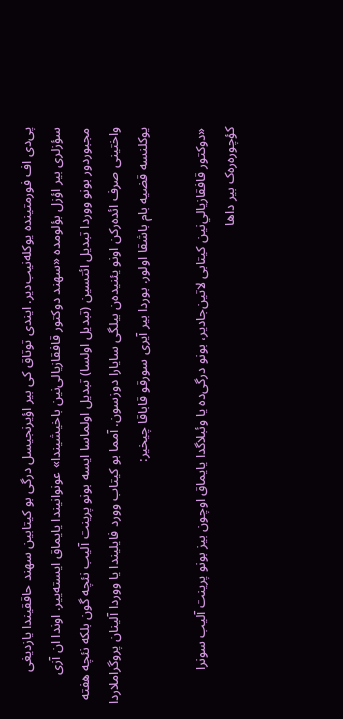پی‌دی اف فورمتینده یوکله‌نیب‌دیر. ایندی توتاق کی بیر اؤیرنجیسل درگی بو کیتابین سهند حاققیندا یازدیغی سؤزلری بیر اؤزل بؤلومده «سهند دوکتور قافقازیالی‌نین باخیشیندا» عونوانیندا یایماق ایسته‌ییر. اوندا ان آزی مجبوردور بونو ووردا تبدیل ائتسین (تبدیل اولسا) تبدیل اولماسا ایسه بونو پرینت آلیب نئچه گون بلکه نئچه هفته واختینی صرف ائده‌رکن اونو یئنیده‌ن بیلگی سایارا دوزسون. آمما بو کیتاب وورد فایلیندا یا ووردا آلینان پروگراملاردا یوکلنسه قضیه بام باشقا اولور. بوردا بیر آیری سورقو قاباقا چیخیر:

«دوکتور قافقازیالي‌نین کیتابی لاتین‌جادیر، بونو درگی‌ده یا وئبلاگدا یایماق اوچون بیز بونو پرینت آلیب سونرا کؤچوره‌ره‌ک بیر داها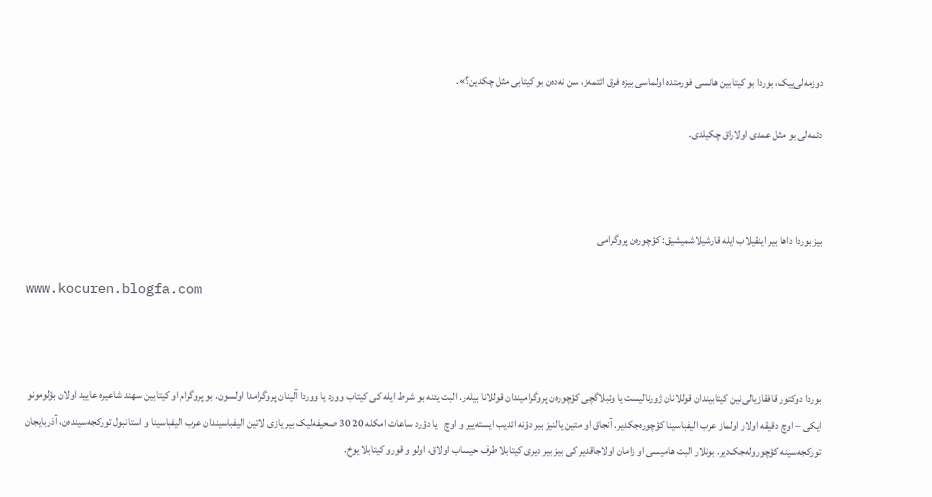دوزمه‌لی‌ییک، بوردا بو کیتابین هانسی فورمتده اولماسی بیزه فرق ائتمه‌ز، سن نه‌ده‌ن بو کیتابی مثل چکدین؟».

دئمه‌لی بو مثل عمدی اولاراق چکیلدی.



بیز بوردا داها بیر اینقیلاب ایله قارشیلاشمیشیق: کؤچوره‌ن پروگرامی

www.kocuren.blogfa.com



بوردا دوکتور قافقازیالی‌نین کیتابیندان قوللانان ژورنالیست یا وئبلاگچی کؤچوره‌ن پروگرامیندان قوللانا بیله‌ر. البت یئنه بو شرط ایله کی کیتاب وورد یا ووردا آلینان پروگرامدا اولسون. بو پروگرام او کیتابین سهند شاعیره عایید اولان بؤلومونو ایکی – اوچ دقیقه اولار اولماز عرب الیفباسینا کؤچوره‌‌جکدیر. آنجاق او متین یالنیز بیر دؤنه ائدیب ایسته‌ییر و اوچ   یا دؤرد ساعات امکله 20 30 صحیفه‌لیک بیر یازی لاتین الیفباسیندان عرب الیفباسینا و استانبول تورکجه‌سینده‌ن، آذربایجان تورکجه‌سینه کؤچوروله‌جک‌دیر. بونلار البت هامیسی او زامان اولاجاقدیر کی بیز بیر دیری کیتابلا طرف حیساب اولاق، اولو و قورو کیتابلا یوخ.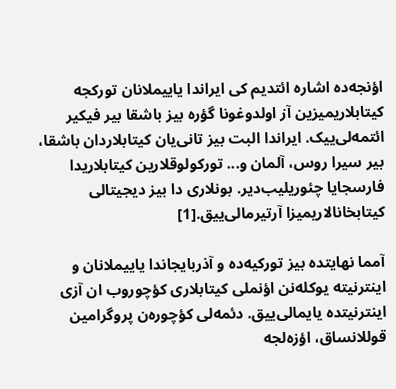اؤنجه‌ده اشاره ائتدیم کی ایراندا یاییملانان تورکجه کیتابلاریمیزین آز اولدوغونا گؤره بیز باشقا بیر فیکیر ائتمه‌لی‌ییک. ایراندا البت بیز تانی‌یان کیتابلاردان باشقا، بیر سیرا روس، آلمان و... تورکولوقلارین کیتابلاریدا فارسجایا چئوریلیب‌دیر. بونلاری دا بیز دیجیتالی کیتابخانالاریمیزا آرتیرمالی‌ییق.[1]

آمما نهایتده بیز تورکیه‌ده و آذربایجاندا یاییملانان و اینترنیته یوکله‌نن اؤنملی کیتابلاری کؤچوروب ان آزی اینترنیتده یایمالی‌ییق. دئمه‌لی کؤچوره‌ن پروگرامین قوللانساق، اؤزه‌لجه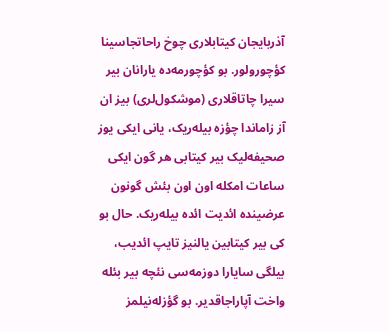آذربایجان کیتابلاری چوخ راحاتجاسینا کؤچورولور. بو کؤچورمه‌ده یارانان بیر سیرا چاتاقلاری (موشکول‌لری) بیز ان آز زاماندا چؤزه بیله‌ریک، یانی ایکی یوز صحیفه‌لیک بیر کیتابی هر گون ایکی ساعات امکله اون اون بئش گونون عرضینده ائدیت ائده بیله‌ریک. حال بو کی بیر کیتابین یالنیز تایپ ائدیب، بیلگی سایارا دوزمه‌سی نئچه بیر بئله واخت آپاراجاقدیر. بو گؤزله‌نیلمز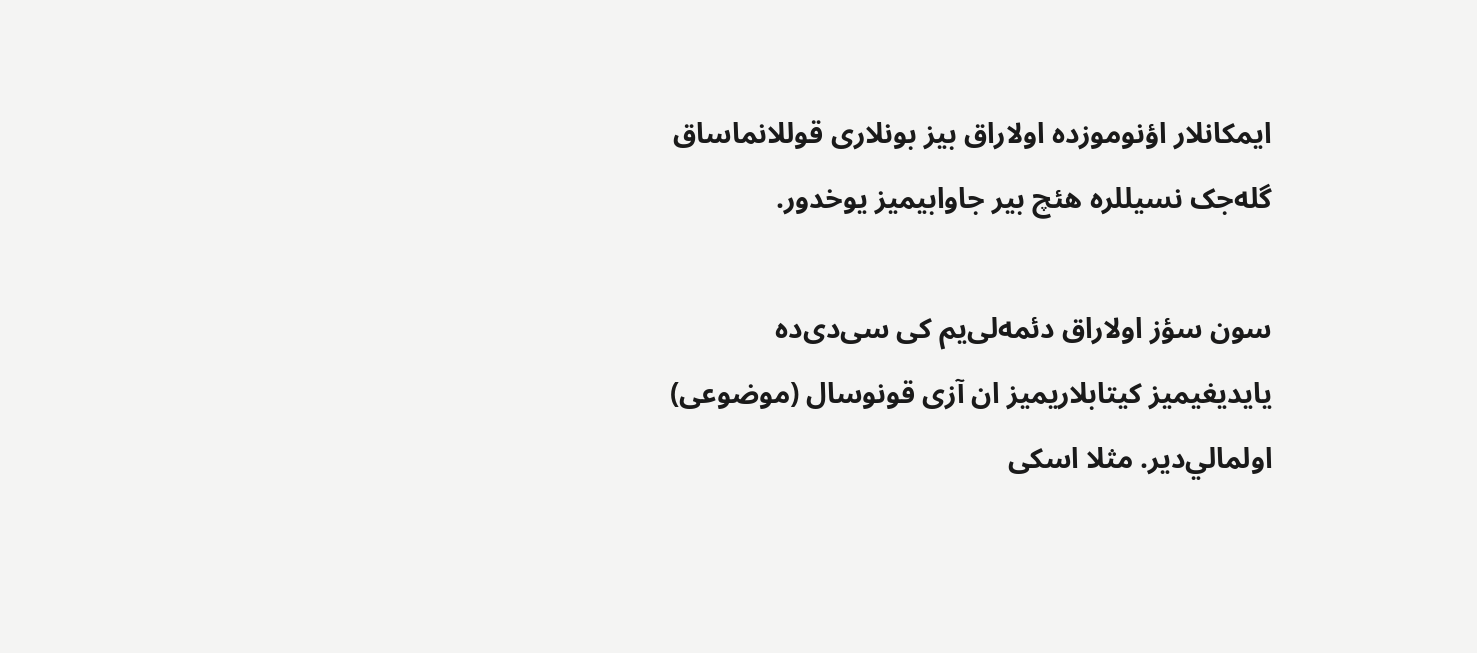ایمکانلار اؤنوموزده اولاراق بیز بونلاری قوللانماساق گله‌جک نسیللره هئچ بیر جاوابیمیز یوخدور.

سون سؤز اولاراق دئمه‌لی‌یم کی سی‌دی‌ده یایدیغیمیز کیتابلاریمیز ان آزی قونوسال (موضوعی) اولمالي‌دیر. مثلا اسکی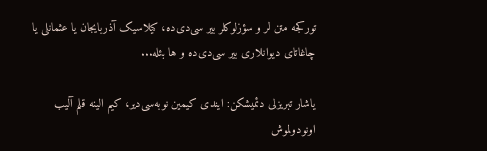تورکجه متن لر و سؤزلوکلر بیر سی‌دی‌ده، کیلاسیک آذربایجان یا عثمانلی یا چاغاتای دیوانلاری بیر سی‌دی‌ده و ها بئله...

یاشار تبریزلی دئمیشکن: ایندی کیمین نوبه‌سی‌دیر، کیم الینه قلم آلیب اونودولموش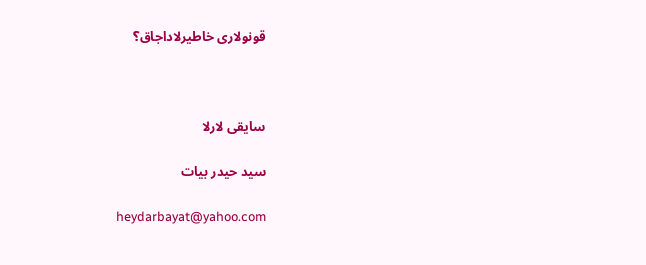قونولاری خاطیرلاداجاق؟



سایقی لارلا

سید حیدر بیات

heydarbayat@yahoo.com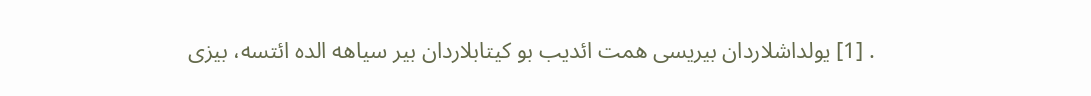. [1] یولداشلاردان بیریسی همت ائدیب بو کیتابلاردان بیر سیاهه الده ائتسه، بیزی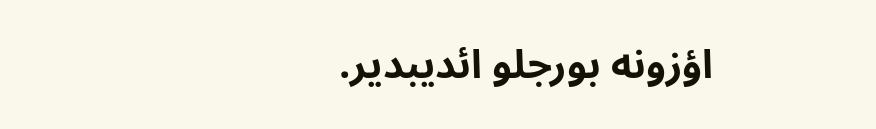اؤزونه بورجلو ائدیبدیر.